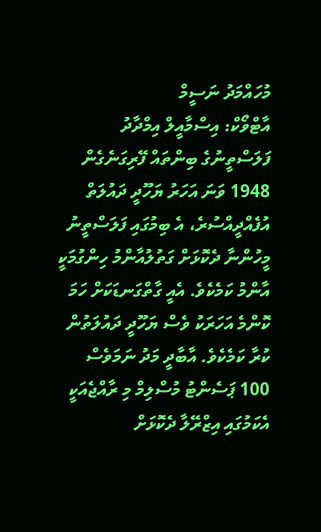މުހައްމަދު ނަސީމް
އާޓްވޯކް: އިސްމާއީލް އިމްދާދު
ފަލަސްތީނުގެ ބިންތައް ފޭރިގަނެގެން 1948 ވަނަ އަހަރު ޔަހޫދީ ދައުލަތް އުފެއްދީއްސުރެ، އެ ބިމުގައި ފަލަސްތީނު މީހުންނާ ދެކޮޅަށް ގަތުލުއާންމު ހިންގުމަކީ އާންމު ކަމެކެވެ. އެއީ ގާތްގަނޑަކަށް ހަމަ ކޮންމެ އަހަރަކު ވެސް ޔަހޫދީ ދައުލަތުން ކުރާ ކަމެކެވެ. އާބާދީ މަދު ނަމަވެސް 100 ޕަސެންޓު މުސްލިމް މި ރާއްޖެއަކީ އެކަމުގައި އިޒްރޭލާ ދެކޮޅަށް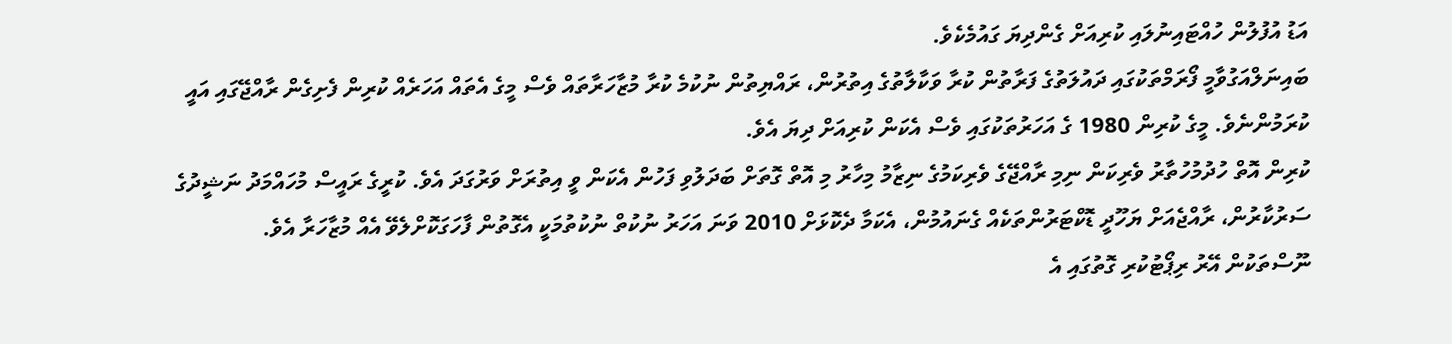އަޑު އުފުލުން ހުއްޓައިނުލައި ކުރިއަށް ގެންދިޔަ ގައުމެކެވެ.
ބައިނަލްއަގުވާމީ ފޯރަމްތަކުގައި ދައުލަތުގެ ފަރާތުން ކުރާ ވަކާލާތުގެ އިތުރުން، ރައްޔިތުން ނުކުމެ ކުރާ މުޒާހަރާތައް ވެސް މީގެ އެތައް އަހަރެއް ކުރިން ފެށިގެން ރާއްޖޭގައި އައީ ކުރަމުންނެވެ. މީގެ ކުރިން 1980 ގެ އަހަރުތަކުގައި ވެސް އެކަން ކުރިއަށް ދިޔަ އެވެ.
ކުރިން އޮތް ހުދުމުހުތާރު ވެރިކަން ނިމި ރާއްޖޭގެ ވެރިކަމުގެ ނިޒާމު މިހާރު މި އޮތް ގޮތަށް ބަދަލުވި ފަހުން އެކަން ވީ އިތުރަށް ވަރުގަދަ އެވެ. ކުރީގެ ރައީސް މުހައްމަދު ނަޝީދުގެ ސަރުކާރުން، ރާއްޖެއަށް ޔަހޫދީ ޑޮކްޓަރުންތަކެއް ގެނައުމުން، އެކަމާ ދެކޮޅަށް 2010 ވަނަ އަހަރު ނުކުތް ނުކުތުމަކީ އެގޮތުން ފާހަގަކޮށްލެވޭ އެއް މުޒާހަރާ އެވެ.
ނޫސްތަކުން އޭރު ރިޕޯޓުކުރި ގޮތުގައި އެ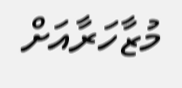މުޒާހަރާއަށް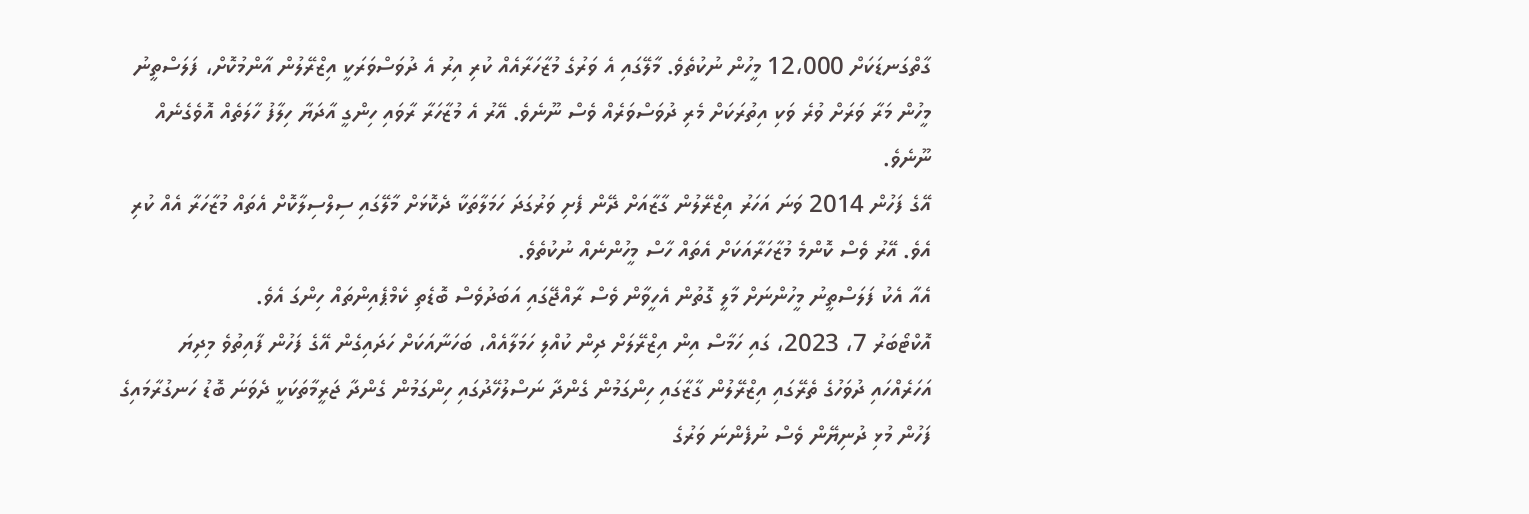ގާތްގަނޑަކަށް 12،000 މީހުން ނުކުތެވެ. މާލޭގައި އެ ވަރުގެ މުޒާހަރާއެއް ކުރި އިރު އެ ދުވަސްވަރަކީ އިޒްރޭލުން އާންމުކޮށް، ފަލަސްތީނު މީހުން މަރާ ވަރަށް ވުރެ ވަކި އިތުރަކަށް މެރި ދުވަސްވަރެއް ވެސް ނޫނެވެ. އޭރު އެ މުޒާހަރާ ރާވައި ހިންގީ އާދަޔާ ހިލާފު ހާލަތެއް އޮވެގެނެއް ނޫނެވެ.
އޭގެ ފަހުން 2014 ވަނަ އަހަރު އިޒްރޭލުން ގާޒާއަށް ދޭން ފެށި ވަރުގަދަ ހަމަލާތަކާ ދެކޮޅަށް މާލޭގައި ސިލްސިލާކޮށް އެތައް މުޒާހަރާ އެއް ކުރި އެވެ. އޭރު ވެސް ކޮންމެ މުޒާހަރާއަކަށް އެތައް ހާސް މީހުންނެއް ނުކުތެވެ.
އެއާ އެކު ފަލަސްތީނު މީހުންނަށް މާލީ ގޮތުން އެހީވާން ވެސް ރާއްޖޭގައި އަބަދުވެސް ބޮޑެތި ކެމްޕެއިންތައް ހިންގަ އެވެ.
އޮކްޓޯބަރު 7، 2023، ގައި ހަމާސް އިން އިޒްރޭލަށް ދިން ކުއްލި ހަމަލާއެއް، ބަހަނާއަކަށް ހަދައިގެން އޭގެ ފަހުން ފާއިތުވެ މިދިޔަ އަހަރެއްހައި ދުވަހުގެ ތެރޭގައި އިޒްރޭލުން ގާޒާގައި ހިންގަމުން ގެންދާ ނަސްލުހޭދުގައި ހިންގަމުން ގެންދާ ޖަރީމާތަކަކީ ދެވަނަ ބޮޑު ހަނގުރާމައިގެ ފަހުން މުޅި ދުނިޔޭން ވެސް ނުފެންނަ ވަރުގެ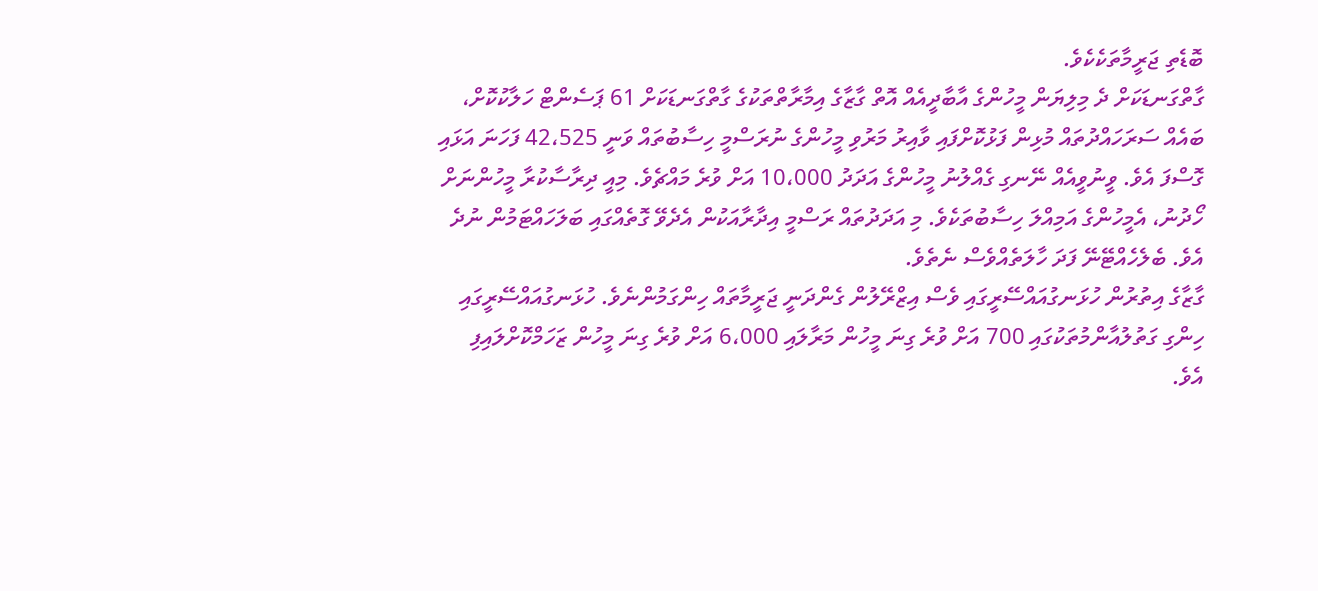ބޮޑެތި ޖަރީމާތަކެކެވެ.
ގާތްގަނޑަކަށް ދެ މިލިޔަން މީހުންގެ އާބާދީއެއް އޮތް ގާޒާގެ އިމާރާތްތަކުގެ ގާތްގަނޑަކަށް 61 ޕަސެންޓް ހަލާކުކޮށް، ބައެއް ސަރަހައްދުތައް މުޅިން ފަޅުކޮށްފައި ވާއިރު މަރުވި މީހުންގެ ނުރަސްމީ ހިސާބުތައް ވަނީ 42،525 ފަހަނަ އަޅައި ގޮސްފަ އެވެ. ވީނުވީއެއް ނޭނގި ގެއްލުނު މީހުންގެ އަދަދު 10،000 އަށް ވުރެ މައްޗެވެ. މިއީ ދިރާސާކުރާ މީހުންނަށް ހޯދުނު، އެމީހުންގެ އަމިއްލަ ހިސާބުތަކެވެ. މި އަދަދުތައް ރަސްމީ އިދާރާއަކުން އެދެވޭ ގޮތެއްގައި ބަލަހައްޓަމުން ނުދެ އެވެ. ބެލެހެއްޓޭނޭ ފަދަ ހާލަތެއްވެސް ނެތެވެ.
ގާޒާގެ އިތުރުން ހުޅަނގުއައްސޭރީގައި ވެސް އިޒްރޭލުން ގެންދަނީ ޖަރީމާތައް ހިންގަމުންނެވެ. ހުޅަނގުއައްސޭރީގައި ހިންގި ގަތުލުއާންމުތަކުގައި 700 އަށް ވުރެ ގިނަ މީހުން މަރާލައި 6،000 އަށް ވުރެ ގިނަ މީހުން ޒަހަމްކޮށްލައިފި އެވެ.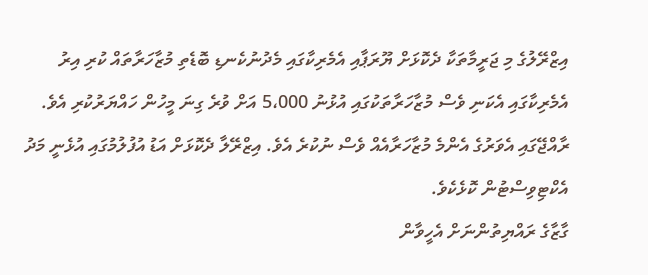އިޒްރޭލުގެ މި ޖަރީމާތަކާ ދެކޮޅަށް ޔޫރަޕާއި އެމެރިކާގައި މެދުނުކެނޑި ބޮޑެތި މުޒާހަރާތައް ކުރި އިރު އެމެރިކާގައި އެކަނި ވެސް މުޒާހަރާތަކުގައި އުޅުނު 5،000 އަށް ވުރެ ގިނަ މީހުން ހައްޔަރުކުރި އެވެ.
ރާއްޖޭގައި އެވަރުގެ އެންމެ މުޒާހަރާއެއް ވެސް ނުކުރެ އެވެ. އިޒްރޭލާ ދެކޮޅަށް އަޑު އުފުލުމުގައި އުޅެނީ މަދު އެކްޓިވިސްޓުން ކޮޅެކެވެ.
ގާޒާގެ ރައްޔިތުންނަށް އެހީވާން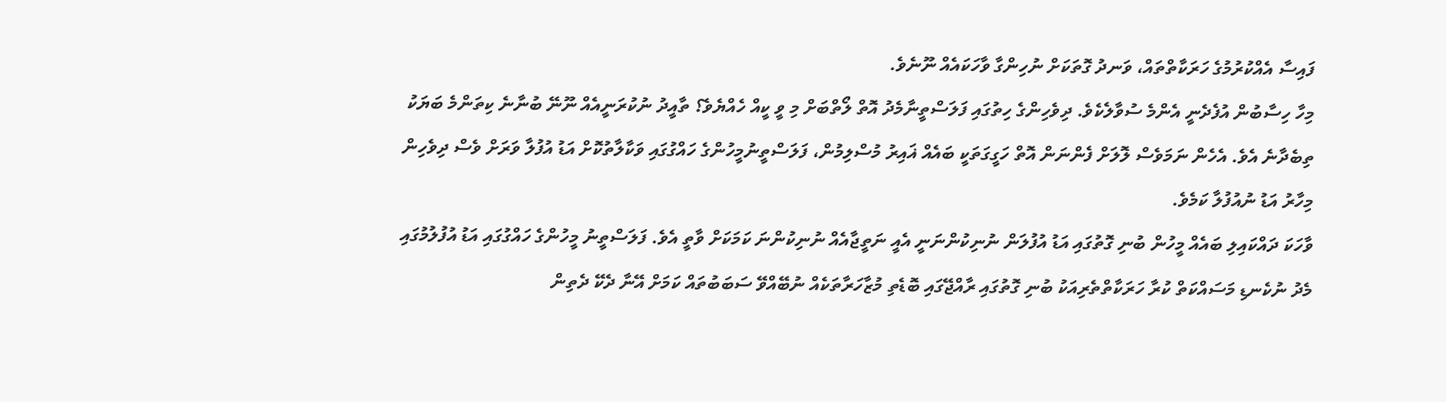ފައިސާ އެއްކުރުމުގެ ހަރަކާތްތައް، ވަނދު ގޮތަކަށް ނުހިންގާ ވާހަކައެއް ނޫނެވެ.
މިހާ ހިސާބުން އުފެދެނީ އެންމެ ސުވާލެކެވެ. ދިވެހިންގެ ހިތުގައި ފަލަސްތީނާމެދު އޮތް ލޯތްބަށް މި ވީ ކީއް ހެއްޔެވެ؟ ތާއީދު ނުކުރަނީއެއް ނޫނޭ ބުނާނެ ކިތަންމެ ބަޔަކު ތިބެދާނެ އެވެ. އެހެން ނަމަވެސް ލޮލަށް ފެންނަން އޮތް ހަގީގަތަކީ ބައެއް ޣައިރު މުސްލިމުން، ފަލަސްތީނުމީހުންގެ ހައްގުގައި ވަކާލާތުކޮށް އަޑު އުފުލާ ވަރަށް ވެސް ދިވެހިން މިހާރު އަޑު ނުއުފުލާ ކަމެވެ.
ވާހަކަ ދައްކައިލި ބައެއް މީހުން ބުނި ގޮތުގައި އަޑު އުފުލަން ނުނިކުންނަނީ އެއީ ނަތީޖާއެއް ނުނިކުންނަ ކަމަކަށް ވާތީ އެވެ. ފަލަސްތީނު މީހުންގެ ހައްގުގައި އަޑު އުފުލުމުގައި މެދު ނުކެނޑި މަސައްކަތް ކުރާ ހަރަކާތްތެރިއަކު ބުނި ގޮތުގައި ރާއްޖޭގައި ބޮޑެތި މުޒާހަރާތަކެއް ނުބޭއްވޭ ސަބަބުތައް ކަމަށް އޭނާ ދެކޭ ދެތިން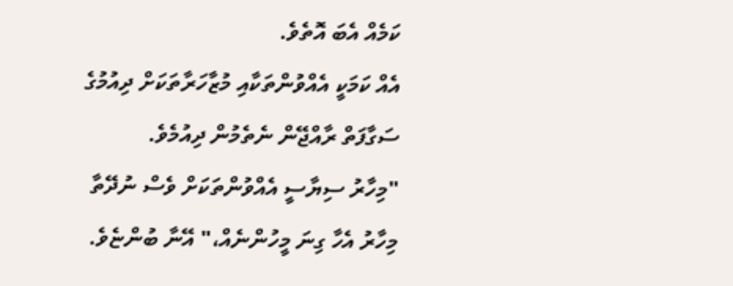ކަމެއް އެބަ އޮތެވެ.
އެއް ކަމަކީ އެއްވުންތަކާއި މުޒާހަރާތަކަށް ދިއުމުގެ ސަގާފަތް ރާއްޖޭން ނެތެމުން ދިއުމެވެ.
"މިހާރު ސިޔާސީ އެއްވުންތަކަށް ވެސް ނުދޭތާ މިހާރު އެހާ ގިނަ މީހުންނެއް،" އޭނާ ބުންޏެވެ.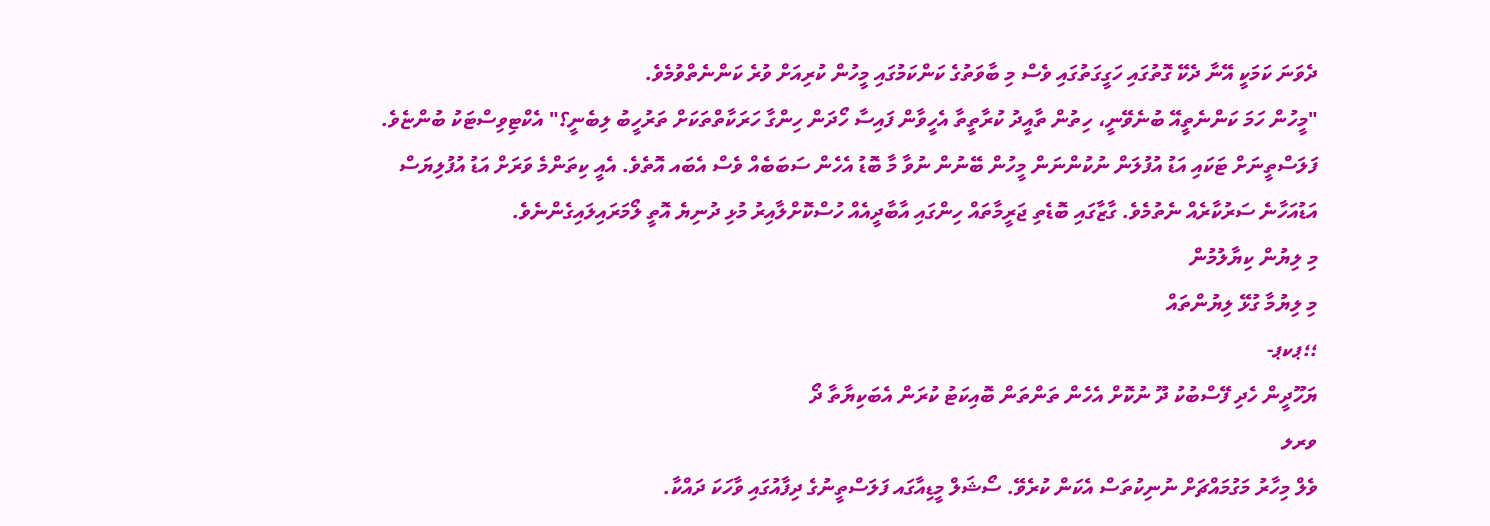ދެވަނަ ކަމަކީ އޭނާ ދެކޭ ގޮތުގައި ހަގީގަތުގައި ވެސް މި ބާވަތުގެ ކަންކަމުގައި މީހުން ކުރިއަށް ވުރެ ކަންނެތްވުމެވެ.
"މީހުން ހަމަ ކަންނެތީއޭ ބުނެވޭނީ، ހިތުން ތާއީދު ކުރާތީތާ އެހީވާން ފައިސާ ހޯދަން ހިންގާ ހަރަކާތްތަކަށް ތަރުހީބު ލިބެނީ؟" އެކްޓިވިސްޓަކު ބުންޏެވެ.
ފަލަސްތީނަށް ޓަކައި އަޑު އުފުލަން ނުކުންނަން މީހުން ބޭނުން ނުވާ މާ ބޮޑު އެހެން ސަބަބެއް ވެސް އެބައ އޮތެވެ. އެއީ ކިތަންމެ ވަރަށް އަޑު އުފުލިޔަސް އަޑުއަހާނެ ސަރުކާރެއް ނެތުމެވެ. ގާޒާގައި ބޮޑެތި ޖަރީމާތައް ހިންގައި އާބާދީއެއް ހުސްކޮށްލާއިރު މުޅި ދުނިޔެ އޮތީ ލޯމަރައިލައިގެންނެވެ.
މި ލިޔުން ކިޔާލުމުން
މި ލިޔުމާ ގުޅޭ ލިޔުންތައް
؛؛ޕކޕ-
ޔަހޫދީން ހެދި ފޭސްބުކު ދޫ ނުކޮށް އެހެން ތަންތަން ބޮއިކަޓު ކުރަން އެބަކިޔާތާ ދޯ
ވރލ
ވެލް މިހާރު މަގުމައްޗަށް ނުނިކުތަސް އެކަން ކުރެވޭ. ސޯޝަލް މީޑިއާގައ ފަލަސްތީނުގެ ދިފާއުގައި ވާހަކަ ދައްކާ.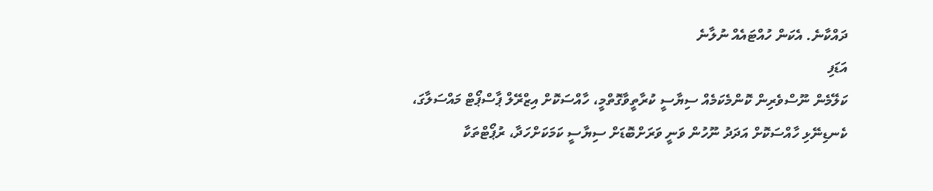ދައްކާނެ. އެކަން ހުއްޓައެއް ނުލާނެ
އަޑަފި
ކަލޭމެން ނޫސްވެރިން ކޮންމެކަމެއް ސިޔާސީ ކުރާތީވާގޮތްމީ، ހާއްސަކޮށް އިޒްރޭލް ޕާސްޕޯޓް މައްސަލާގަ، ކެނޑިނޭޅި ހާއްސަކޮށް އަދަދު ނޫހުން ވަނީ ވަރަށްބޮޑަށް ސިޔާސީ ކަމަކަށްހަދާ، ރުޕޯޓްތަކާ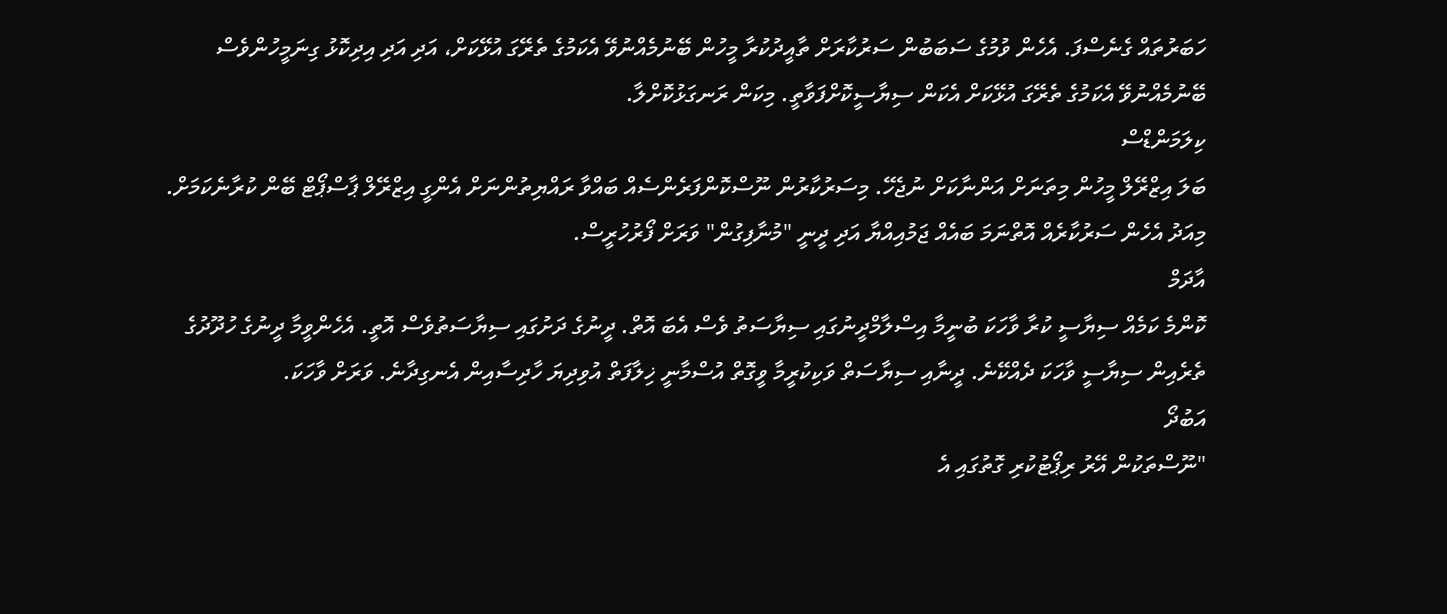ހަބަރުތައް ގެނެސްފަ. އެހެން ވުމުގެ ސަބަބުން ސަރުކާރަށް ތާއީދުކުރާ މީހުން ބޭނުމެއްނުވޭ އެކަމުގެ ތެރޭގަ އުޅޭކަށް، އަދި އަދި އިދިކޮޅު ގިނަމީހުންވެސް ބޭނުމެއްނުވޭ އެކަމުގެ ތެރޭގަ އުޅޭކަށް އެކަން ސިޔާސީކޮށްފަވާތީ. މިކަން ރަނގަޅުކޮށްލާ.
ކިލަމަންޑްސް
ބަލަ އިޒްރޭލް މީހުން މިތަނަށް އަންނާކަށް ނުޖެހޭ. މިސަރުކާރުން ނޫސްކޮންފަރެންސެއް ބައްވާ ރައްޔިތުންނަށް އެންގީ އިޒްރޭލް ޕާސްޕޯޓް ބޭން ކުރާނެކަމަށް. މިއަދު އެހެން ސަރުކާރެއް އޮތްނަމަ ބައެއް ޖަމުއިއްޔާ އަދި ދީނީ "މުނާފިގުން" ވަރަށް ފޯރުހުރީސް.
އާދަމް
ކޮންމެ ކަމެއް ސިޔާސީ ކުރާ ވާހަކަ ބުނީމާ އިސްލާމްދީނުގައި ސިޔާސަތު ވެސް އެބަ އޮތް. ދީނުގެ ދަށުގައި ސިޔާސަތުވެސް އޮތީ. އެހެންވީމާ ދީނުގެ ހުދޫދުގެ ތެރެއިން ސިޔާސީ ވާހަކަ ދެއްކޭނެ. ދީނާއި ސިޔާސަތް ވަކިކުރީމާ ވީގޮތް އުސްމާނީ ޚިލާފަތް އުވިދިޔަ ހާދިސާއިން އެނގިދާނެ. ވަރަށް ވާހަކަ.
އަބުދޯ
"ނޫސްތަކުން އޭރު ރިޕޯޓުކުރި ގޮތުގައި އެ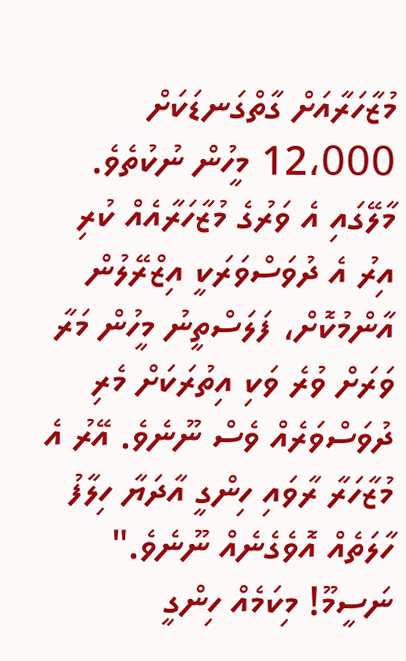މުޒާހަރާއަށް ގާތްގަނޑަކަށް 12،000 މީހުން ނުކުތެވެ. މާލޭގައި އެ ވަރުގެ މުޒާހަރާއެއް ކުރި އިރު އެ ދުވަސްވަރަކީ އިޒްރޭލުން އާންމުކޮށް، ފަލަސްތީނު މީހުން މަރާ ވަރަށް ވުރެ ވަކި އިތުރަކަށް މެރި ދުވަސްވަރެއް ވެސް ނޫނެވެ. އޭރު އެ މުޒާހަރާ ރާވައި ހިންގީ އާދަޔާ ހިލާފު ހާލަތެއް އޮވެގެނެއް ނޫނެވެ." ނަސީމޫ! މިކަމެއް ހިންގީ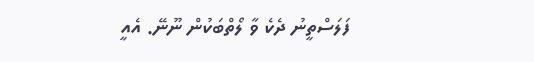ފަލަސްތީނު ދެކެ ވާ ލޯތްބަކުން ނޫނޭ. އެއީ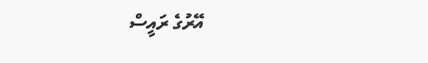އޭރުގެ ރައީސް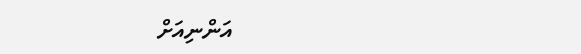އަންނިއަށް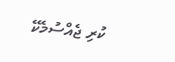ކުރި ޖެއްސުމެކޭ